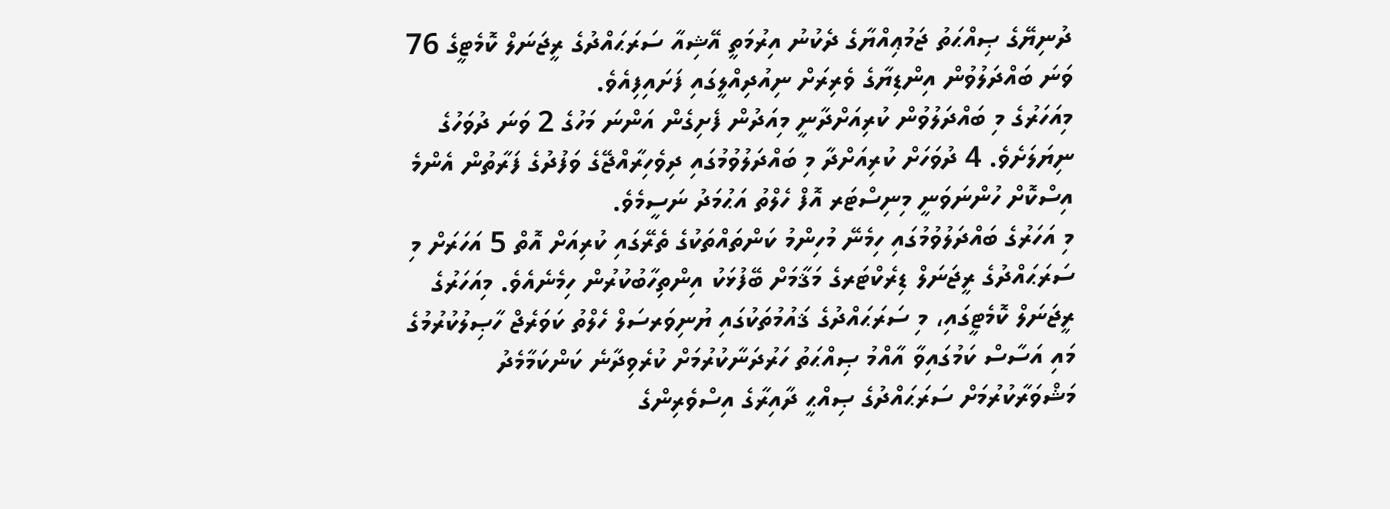ދުނިޔޭގެ ޞިއްޙަތު ޖަމުޢިއްޔާގެ ދެކުނު އިރުމަތީ އޭޝިއާ ސަރަޙައްދުގެ ރީޖަނަލް ކޮމެޓީގެ 76 ވަނަ ބައްދަލުވުން އިންޑިޔާގެ ވެރިރަށް ނިއުދިއްލީގައި ފަށައިފިއެވެ.
މިއަހަރުގެ މި ބައްދަލުވުން ކުރިއަށްދާނީ މިއަދުން ފެށިގެން އަންނަ މަހުގެ 2 ވަނަ ދުވަހުގެ ނިޔަލަށެވެ. 4 ދުވަހަށް ކުރިއަށްދާ މި ބައްދަލުވުމުގައި ދިވެހިރާއްޖޭގެ ވަފުދުގެ ފަރާތުން އެންމެ އިސްކޮށް ހުންނަވަނީ މިނިސްޓަރ އޮފް ހެލްތު އަޙުމަދު ނަސީމެވެ.
މި އަހަރުގެ ބައްދަލުވުމުގައި ހިމެނޭ މުހިންމު ކަންތައްތަކުގެ ތެރޭގައި ކުރިއަށް އޮތް 5 އަހަރަށް މި ސަރަޙައްދުގެ ރީޖަނަލް ޑިރެކްޓަރގެ މަޤާމަށް ބޭފުޅަކު އިންތިހާބުކުރުން ހިމެނެއެވެ. މިއަހަރުގެ ރީޖަނަލް ކޮމެޓީގައި، މި ސަރަޙައްދުގެ ޤައުމުތަކުގައި ޔުނިވަރސަލް ހެލްތު ކަވަރެޖް ހާޞިލުކުރުމުގެ މައި އަސާސް ކަމުގައިވާ އާއްމު ޞިއްޙަތު ހަރުދަނާކުރުމަށް ކުރެވިދާނެ ކަންކަމާމެދު މަޝްވަރާކުރުމަށް ސަރަޙައްދުގެ ޞިއްޙީ ދާއިރާގެ އިސްވެރިންގެ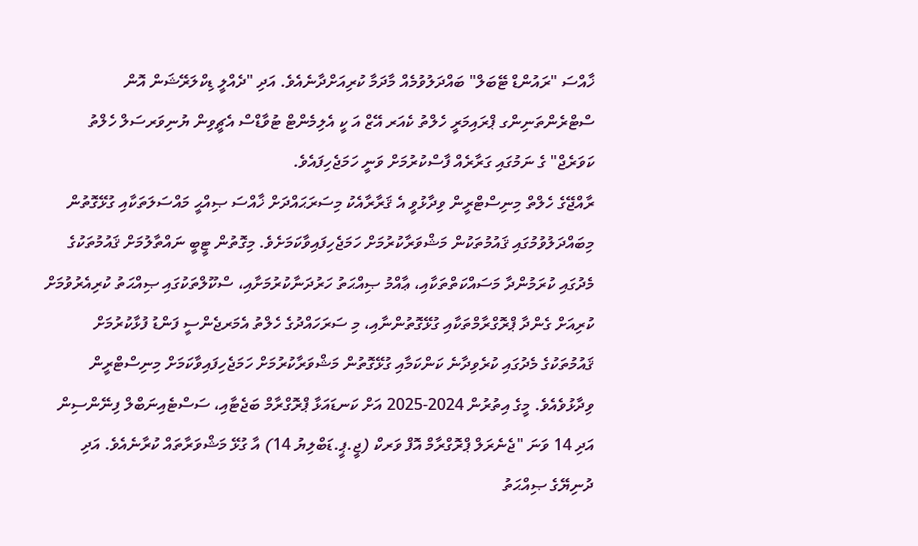ޚާއްސަ "ރައުންޑް ޓޭބަލް" ބައްދަލުވުމެއް މާދަމާ ކުރިއަށްދާނެއެވެ. އަދި "ދެއްލީ ޑިކްލަރޭޝަން އޮން ސްޓްރެންތަނިންގ ޕްރައިމަރީ ހެލްތު ކެއަރ އޭޒް އަ ކީ އެލިމެންޓް ޓުވާޑްސް އެޗީވިން ޔުނިވަރސަލް ހެލްތު ކަވަރެޖް" ގެ ނަމުގައި ގަރާރެއް ފާސްކުރުމަށް ވަނީ ހަމަޖެހިފައެވެ.
ރާއްޖޭގެ ހެލްތް މިނިސްޓްރީން ވިދާޅުވީ އެ ޤަރާރާއެކު މިސަރަޙައްދަށް ޚާއްސަ ޞިއްޙީ މައްސަލަތަކާއި ގުޅޭގޮތުން މިބައްދަލުވުމުގައި ޤައުމުތަކުން މަޝްވަރާކުރުމަށް ހަމަޖެހިފައިވާކަމަށެވެ. މިގޮތުން ޓީބީ ނައްތާލުމަށް ޤައުމުތަކުގެ މެދުގައި ކުރަމުންދާ މަސައްކަތްތަކާއި، ޢާއްމު ޞިއްޙަތު ހަރުދަނާކުރުމަށާއި، ސްކޫލްތަކުގައި ޞިއްޙަތު ކުރިއެރުވުމަށް ކުރިއަށް ގެންދާ ޕްރޮގްރާމްތަކާއި ގުޅޭގޮތުންނާއި، މި ސަރަހައްދުގެ ހެލްތު އެމަރޖެންސީ ފަންޑު ފުޅާކުރުމަށް ޤައުމުތަކުގެ މެދުގައި ކުރެވިދާނެ ކަންކަމާއި ގުޅޭގޮތުން މަޝްވަރާކުރުމަށް ހަމަޖެހިފައިވާކަމަށް މިނިސްޓްރީން ވިދާޅުވެއެވެ. މީގެ އިތުރުން 2024-2025 އަށް ކަނޑައަޅާ ޕްރޮގްރާމް ބަޖެޓާއި، ސަސްޓެއިނަބްލް ފިނޭންސިން އަދި 14 ވަނަ "ޖެނެރަލް ޕްރޮގްރާމް އޮފް ވަރކް (ޖީ.ޕީ.ޑަބްލިޔު 14) އާ ގުޅޭ މަޝްވަރާތައް ކުރާނެއެވެ. އަދި ދުނިޔޭގެ ޞިއްޙަތު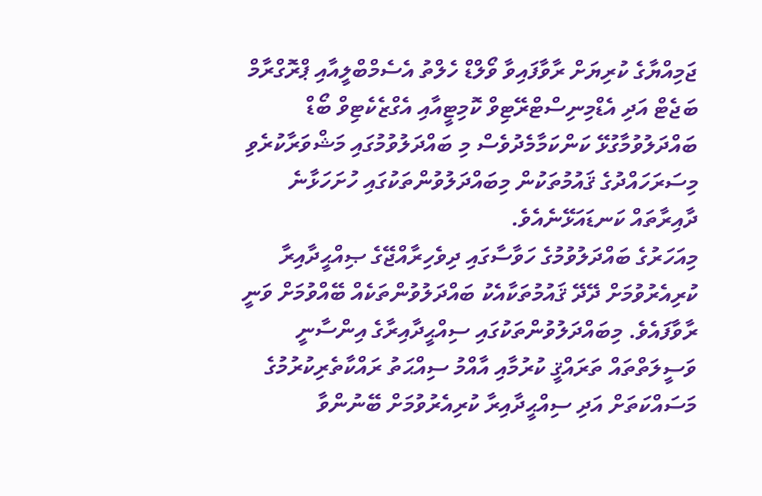ޖަމިއްޔާގެ ކުރިޔަށް ރާވާފައިވާ ވޯލްޑް ހެލްތު އެސެމްބްލީއާއި ޕްރޮގްރާމް ބަޖެޓް އަދި އެޑްމިނިސްޓްރޭޓިވް ކޮމިޓީއާއި އެގްޒެކެޓިވް ބޯޑް ބައްދަލުވުމާގުޅޭ ކަންކަމާމެދުވެސް މި ބައްދަލުވުމުގައި މަޝްވަރާކުރެވި މިސަރަހައްދުގެ ޤައުމުތަކުން މިބައްދަލުވުންތަކުގައި ހުށަހަޅާނެ ދާއިރާތައް ކަނޑައަޅޭނެއެވެ.
މިއަހަރުގެ ބައްދަލުވުމުގެ ހަވާސާގައި ދިވެހިރާއްޖޭގެ ޞިއްޙީދާއިރާ ކުރިއެރުވުމަށް ދޭދޭ ޤައުމުތަކާއެކު ބައްދަލުވުންތަކެއް ބޭއްވުމަށް ވަނީ ރާވާފައެވެ. މިބައްދަލުވުންތަކުގައި ސިއްޙީދާއިރާގެ އިންސާނީ ވަސީލަތްތައް ތަރައްޤީ ކުރުމާއި އާއްމު ސިއްޙަތު ރައްކާތެރިކުރުމުގެ މަސައްކަތަށް އަދި ސިއްޙީދާއިރާ ކުރިއެރުވުމަށް ބޭނުންވާ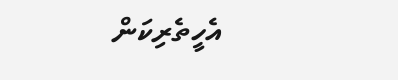އެހީތެރިކަން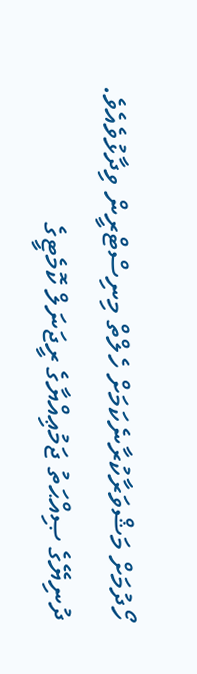ހޯދުމަށް މަޝްވަރާކުރާނެކަމަށް ހެލްތް މިނިސްޓްރީން ވިދާޅުވެއެވެ.
ދުނިޔޭގެ ޞިއްޙަތު ޖަމުޢިއްޔާގެ ރީޖަނަލް ކޮމެޓީގެ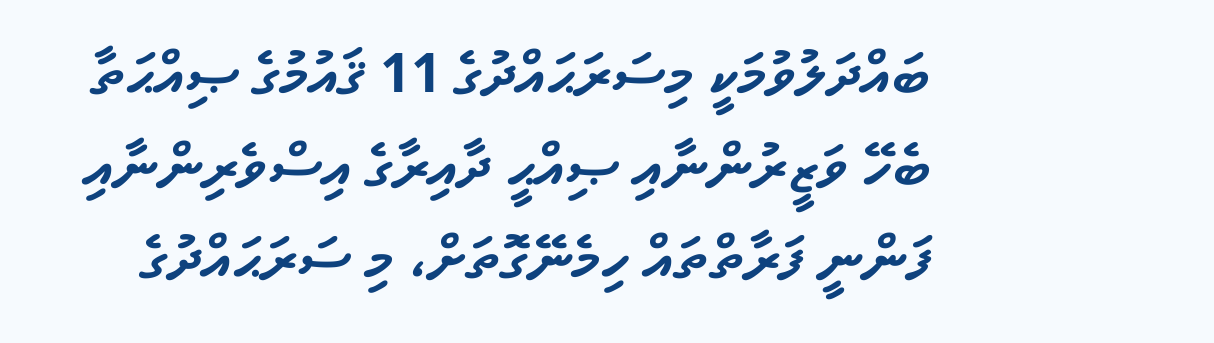ބައްދަލުވުމަކީ މިސަރަޙައްދުގެ 11 ޤައުމުގެ ޞިއްޙަތާ ބެހޭ ވަޒީރުންނާއި ޞިއްޙީ ދާއިރާގެ އިސްވެރިންނާއި ފަންނީ ފަރާތްތައް ހިމެނޭގޮތަށް، މި ސަރަޙައްދުގެ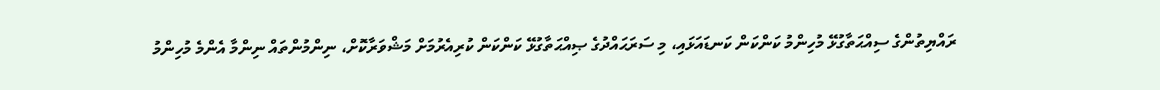ރައްޔިތުންގެ ސިއްޙަތާގުޅޭ މުހިންމު ކަންކަން ކަނޑައަޅައި، މި ސަރަޙައްދުގެ ޞިއްޙަތާގުޅޭ ކަންކަން ކުރިއެރުމަށް މަޝްވަރާކޮށް، ނިންމުންތައް ނިންމާ އެންމެ މުހިންމު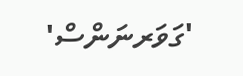'ގަވަރނަންސް'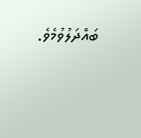ބައްދަލުވުމެވެ.